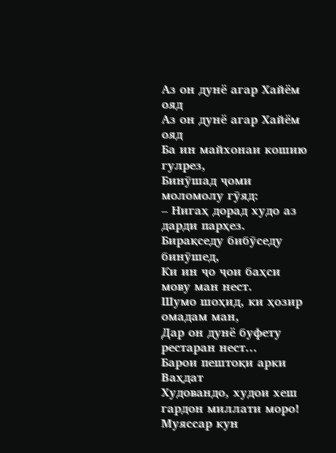Аз он дунё агар Хайём ояд
Аз он дунё агар Хайём ояд
Ба ин майхонаи кошию гулрез,
Бинӯшад ҷоми моломолу гӯяд:
– Нигаҳ дорад худо аз дарди парҳез.
Бирақседу бибӯседу бинӯшед,
Ки ин ҷо ҷои баҳси мову ман нест.
Шумо шоҳид, ки ҳозир омадам ман,
Дар он дунё буфету рестаран нест...
Барои пештоқи арки Ваҳдат
Худовандо, худои хеш гардон миллати моро!
Муяссар кун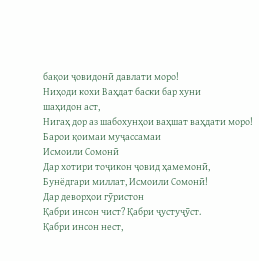бақои ҷовидонӣ давлати моро!
Ниҳоди кохи Ваҳдат баски бар хуни
шаҳидон аст,
Нигаҳ дор аз шабохунҳои ваҳшат ваҳдати моро!
Барои қоимаи муҷассамаи
Исмоили Сомонӣ
Дар хотири тоҷикон ҷовид ҳамемонӣ,
Бунёдгари миллат, Исмоили Сомонӣ!
Дар деворҳои гӯристон
Қабри инсон чист? Қабри ҷустуҷӯст.
Қабри инсон нест,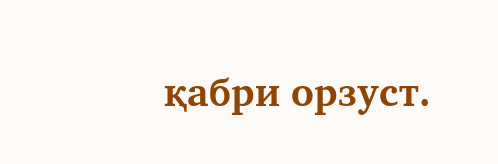қабри орзуст.